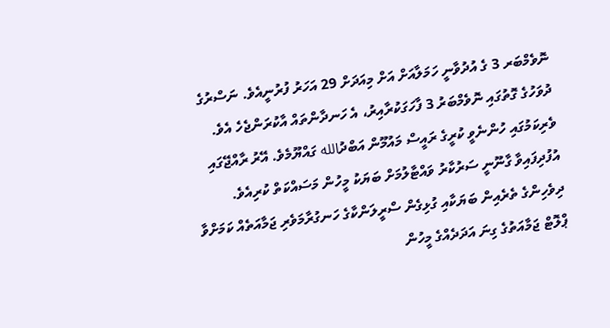ނޮވެމްބަރ 3 ގެ އުދުވާނީ ހަމަލާއަށް އަށް މިއަދަށް 29 އަހަރު ފުރުނީއެވެ. ނަސްރުގެ ދުވަހުގެ ގޮތުގައި ނޮވެމްބަރު 3 ފާހަގަކުރާއިރު، އެ ހަނދާންތައް އާކުރަންޖެހެ އެވެ.
ވެރިކަމުގައި ހުންނެވީ ކުރީގެ ރައީސް މައުމޫން އަބްދުالله ގައްޔޫމެވެ. އޭރު ރާއްޖޭގައި އުފުދިފައިވާ ގާނޫނީ ސަރުކާރު ވައްޓާލުމަށް ބަޔަކު މީހުން މަސައްކަތް ކުރިއެވެ. ދިވެހިންގެ ތެރެއިން ބަޔަކާއި ގުޅިގެން ސްރީލަންކާގެ ހަނގުރާމަވެރި ޖަމާއަތެއް ކަމަށްވާ ޕްލޮޓް ޖަމާއަތުގެ ގިނަ އަދަދެއްގެ މީހުން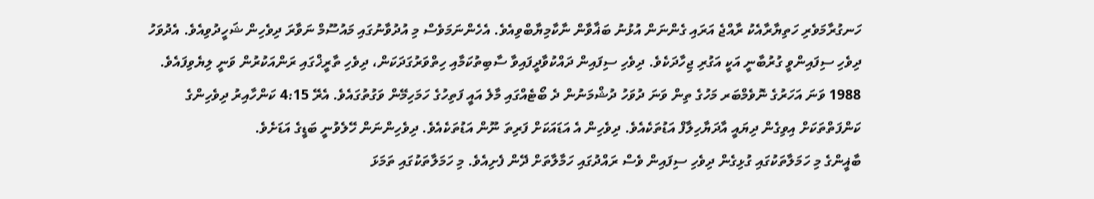ހަނގުރާމަވެރި ހަތިޔާރާއެކު ރާއްޖެ އަރައި ގެންނަން އުޅުނު ބަޣާވާން ނާކާމިޔާބްވިއެވެ. އެހެންނަމަވެސް މި އުދުވާނުގައި މައުސޫމް ނަވާރަ ދިވެހިން ޝަހީދުވިއެވެ. އެދުވަހު ދިވެހި ސިފައިންވީ ގުރުބާނީ އަކީ އަގުރި ޖިހާދަކެވެ. ދިވެހި ސިފައިން ދައްކުވާދީފައިވާ ސާބިތުކަމާއި ހިތްވަރުގަދަކަން، ދިވެހި ތާރީޚްގައި ރަންއަކުރުން ވަނީ ލިޔެވިފައެވެ.
1988 ވަނަ އަހަރުގެ ނޮވެމްބަރ މަހުގެ ތިން ވަނަ ދުވަހު ދުޝްމަނުން ދެ ބޯޓެއްގައި މާލެ އައީ ފަތިހުގެ ހަމަހިމޭން ވަގުތުގައެވެ. އެރޭ 4:15 ކަންހާއިރު ދިވެހިންގެ ކަންފަތްތަކަށް އިވިގެން ދިޔައީ އާދަޔާހިލާފް އަޑުތަކެއެވެ. ދިވެހިން އެ އަޑައަކަށް ފަރިތަ ނޫން އަޑުތަކެއެވެ. ދިވެހިންނަން ހޭލެވުނީ ބަޑީގެ އަޑަށެވެ.
ބާޣީންގެ މި ހަމަލާތަކުގައި ގުޅިގެން ދިވެހި ސިފައިން ވެސް ރައްދުގައި ހަމާލާތަށް ދޭން ފެށިއެވެ. މި ހަމަލާތަކުގައި ތަމަޅަ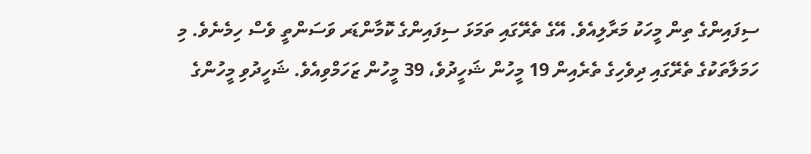ސިފައިންގެ ތިން މީހަކު މަރާލިއެވެ. އޭގެ ތެރޭގައި ތަމަޅަ ސިފައިންގެ ކޮމާންޑަރ ވަސަންތީ ވެސް ހިމެނެވެ. މި ހަމަލާތަކުގެ ތެރޭގައި ދިވެހިގެ ތެރެއިން 19 މީހުން ޝަހީދުވެ، 39 މީހުން ޒަހަމްވިއެވެ. ޝަހީދުވި މީހުންގެ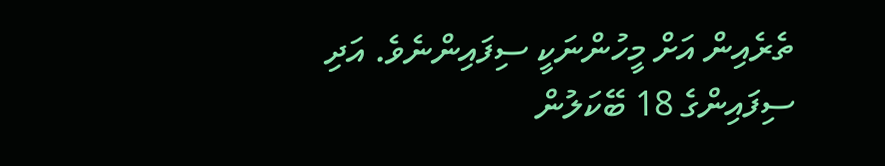ތެރެއިން އަށް މީހުންނަކީ ސިފައިންނެވެ. އަދި ސިފައިންގެ 18 ބޭކަލުން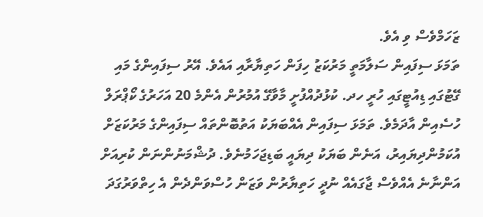ޒަހަމްވެސް ވި އެވެ.
ތަމަޅަ ސިފައިން ސަލާމަތީ މަރުކަޒު ހިފަން ހަތިޔާރާއި އައެވެ. އޭރު ސިފައިންގެ މައި ގޭޓުގައި ޑިއުޓީގައި ހުރީ ހދ. ކުޅުދުއްފުށީ މާވާގޭ އުމުރުން އެންމެ 20 އަހަރުގެ ކޯޕްރަލް ހުސެއިން އާދަމެވެ. ތަމަޅަ ސިފައިން އެއްބަޔަކު އަތުބޮންތައް ސިފައިންގެ މަރުކަޒަށް އުކަމުންދިޔައިރު، އަނެން ބަޔަކު ދިޔައީ ބަޑިޖަހަމުނެވެ. ދުޝްމަނުންނަން ކުރިއަށް އަންނާނެ އެއްވެސް ޖާގައެއް ނުދީ ހަތިޔާރުން ވަޒަން ހުސްވަންދެން އެ ހިތްވަރުގަދަ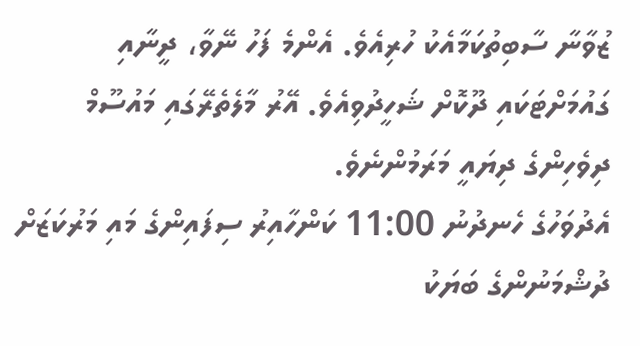ޒުވާނާ ސާބިތުކަމާއެކު ހުރިއެވެ. އެންމެ ފަހު ނޭވާ، ދީނާއި ގައުމަށްޓަކައި ދޫކޮށް ޝަހީދުވިއެވެ. އޭރު މާލެތެރޭގައި މައުސޫމް ދިވެހިންގެ ދިޔައީ މަރަމުންނެވެ.
އެދުވަހުގެ ހެނދުނު 11:00 ކަންހާއިރު ސިފައިންގެ މައި މަރުކަޒަށް ދުޝްމަނުންގެ ބަޔަކު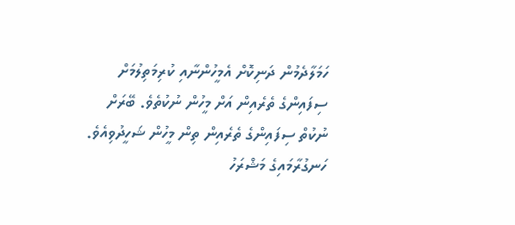ހަމަލާދެމުން ދަނިކޮށް އެމީހުންނާއި ކުރިމަތިލުމަށް ސިފައިންގެ ތެރެއިން އަށް މީހުން ނުކުތެވެ. ބޭރަށް ނުކުތް ސިފައިންގެ ތެރެއިން ތިން މީހުން ޝަހީދުވިއެވެ. ހަނގުރާމައިގެ މަޝްރަހު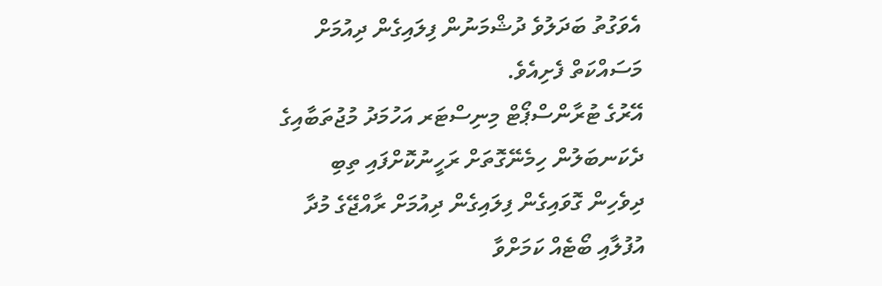އެވަގުތު ބަދަލުވެ ދުޝްމަނުން ފިލައިގެން ދިއުމަށް މަސައްކަތް ފެށިއެވެ.
އޭރުގެ ޓުރާންސްޕޯޓް މިނިސްޓަރ އަހުމަދު މުޖުތަބާއިގެ ދެކަނބަލުން ހިމެނޭގޮތަށް ރަހީނުކޮށްފައި ތިބި ދިވެހިން ގޮވައިގެން ފިލައިގެން ދިއުމަށް ރާއްޖޭގެ މުދާ އުފުލާއި ބޯޓެއް ކަމަށްވާ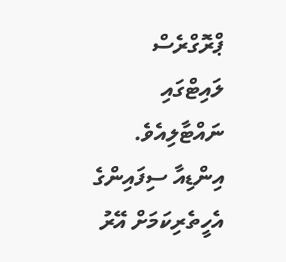ޕްރޮގްރެސް ލައިޓްގައި ނައްޓާލިއެވެ. އިންޑިއާ ސިފައިންގެ އެހީތެރިކަމަށް އޭރު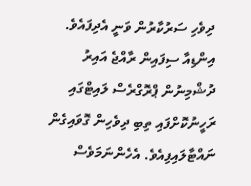ދިވެހި ސަރުކާރުން ވަނީ އެދިފައެވެ. އިންޑިއާ ސިފައިން ރާއްޖެ އައިރު ދުޝްމިނުން ޕްރޮގްރެސް ލައިޓްގައި ރަހީނުކޮށްފައި ތިބި ދިވެހިން ގޮވައިގެން ނައްޓާލައިފިއެވެ. އެހެންނަމަވެސް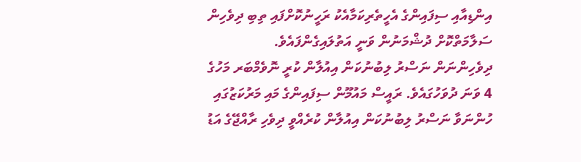އިންޑިއާއި ސިފައިންގެ އެހީތެރިކަމާއެކު ރަހީނުކޮށްފައި ތިބި ދިވެހިން ސަލާމަތްކޮށް ދުޝްމަނުން ވަނީ އަތުލައިގެންފައެވެ.
ދިވެހިންނަން ނަސްރު ލިބުނުކަން އިއުލާން ކުރީ ނޮވެމްބަރ މަހުގެ 4 ވަނަ ދުވަހުގައެވެ. ރައީސް މައުމޫން ސިފައިންގެ މައި މަރުކަޒުގައި ހުންނަވާ ނަސްރު ލިބުނުކަން އިއުލާން ކުރެއްވީ ދިވެހި ރާއްޖޭގެ އަޑު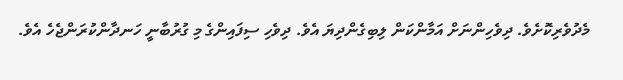މެދުވެރިކޮށެވެ. ދިވެހިންނަށް އަމާންކަން ލިބިގެންދިޔަ އެވެ. ދިވެހި ސިފައިންގެ މި ގުރުބާނީ ހަނދާންކުރަންޖެހެ އެވެ.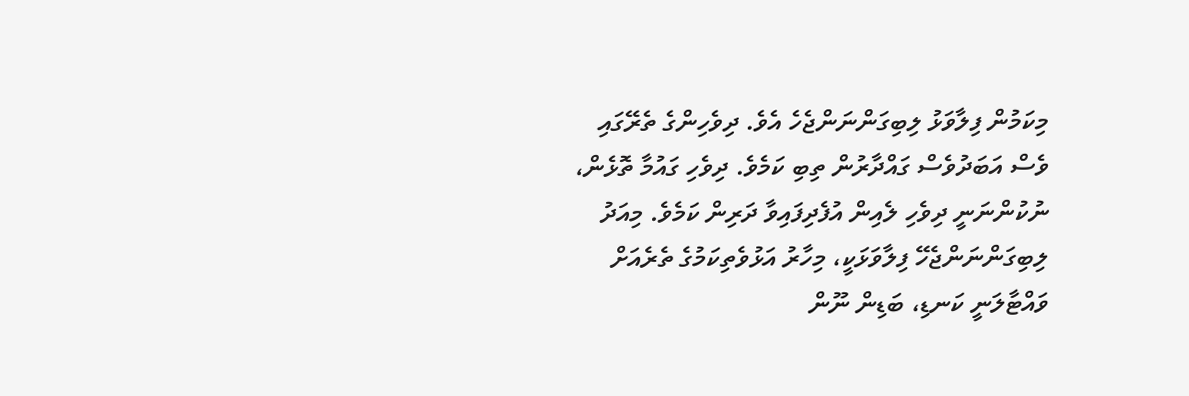މިކަމުން ފިލާވަޅު ލިބިގަންނަންޖެހެ އެވެ. ދިވެހިންގެ ތެރޭގައި ވެސް އަބަދުވެސް ގައްދާރުން ތިބި ކަމެވެ. ދިވެހި ގައުމާ ތޮޅެން، ނުކުންނަނީ ދިވެހި ލެއިން އުފެދިފައިވާ ދަރިން ކަމެވެ. މިއަދު ލިބިގަންނަންޖެހޭ ފިލާވަޅަކީ، މިހާރު އަޅުވެތިކަމުގެ ތެރެއަށް ވައްޓާލަނީ ކަނޑި، ބަޑިން ނޫން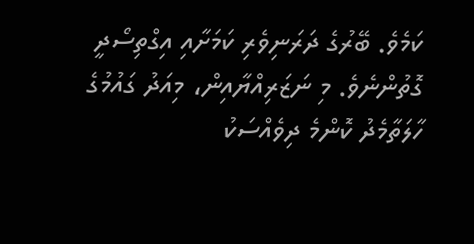ކަމެވެ. ބޭރުގެ ދަރަނިވެރި ކަމަށާއި އިގްތިސޯދީ ގޮތުންނެވެ. މި ނަޒަރިއްޔާއިން، މިއަދު ގައުމުގެ ހާލަތާމެދު ކޮންމެ ދިވެއްސަކު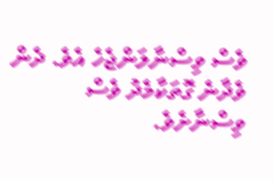ވެސް ވިސްނާލަންޖެހެ އެވެ. ދެން ވެދާނެ ގޮތަކާމެދު ވެސް ވިސްނާށެވެ.